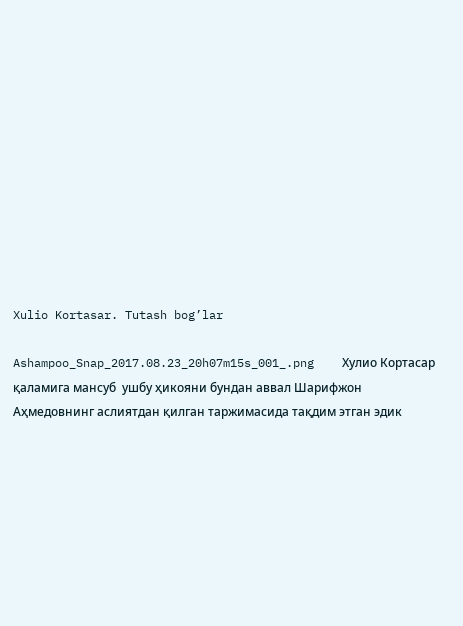Xulio Kortasar. Tutash bog’lar

Ashampoo_Snap_2017.08.23_20h07m15s_001_.png    Хулио Кортасар қаламига мансуб  ушбу ҳикояни бундан аввал Шарифжон Аҳмедовнинг аслиятдан қилган таржимасида тақдим этган эдик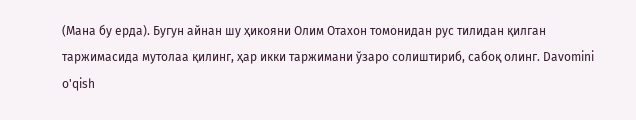(Мана бу ерда). Бугун айнан шу ҳикояни Олим Отахон томонидан рус тилидан қилган таржимасида мутолаа қилинг, ҳар икки таржимани ўзаро солиштириб, сабоқ олинг. Davomini o'qish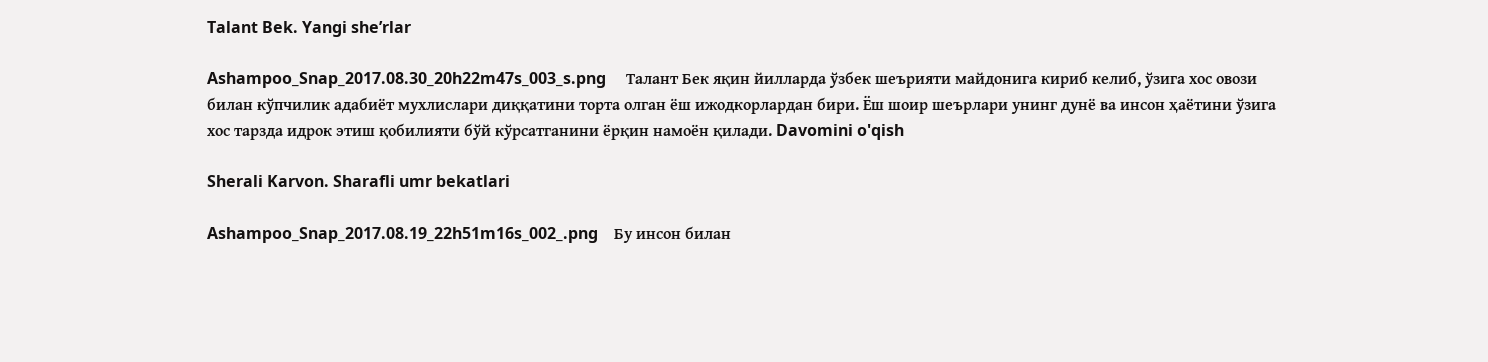Talant Bek. Yangi she’rlar

Ashampoo_Snap_2017.08.30_20h22m47s_003_s.png     Талант Бек яқин йилларда ўзбек шеърияти майдонига кириб келиб, ўзига хос овози билан кўпчилик адабиёт мухлислари диққатини торта олган ёш ижодкорлардан бири. Ёш шоир шеърлари унинг дунё ва инсон ҳаётини ўзига хос тарзда идрок этиш қобилияти бўй кўрсатганини ёрқин намоён қилади. Davomini o'qish

Sherali Karvon. Sharafli umr bekatlari

Ashampoo_Snap_2017.08.19_22h51m16s_002_.png    Бу инсон билан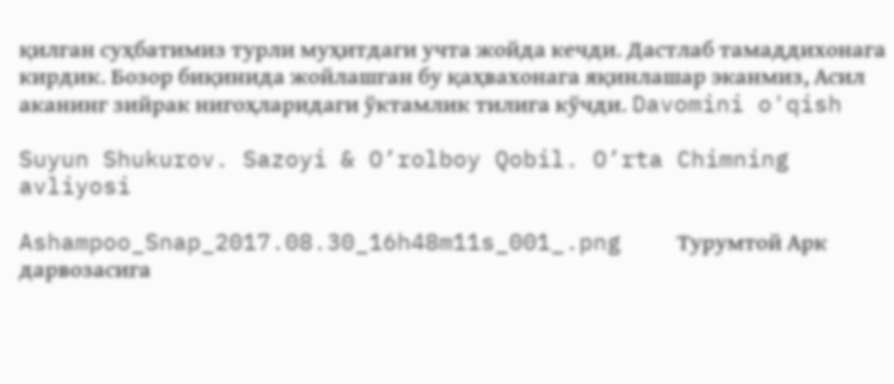қилган суҳбатимиз турли муҳитдаги учта жойда кечди. Дастлаб тамаддихонага кирдик. Бозор биқинида жойлашган бу қаҳвахонага яқинлашар эканмиз, Асил аканинг зийрак нигоҳларидаги ўктамлик тилига кўчди. Davomini o'qish

Suyun Shukurov. Sazoyi & O’rolboy Qobil. O’rta Chimning avliyosi

Ashampoo_Snap_2017.08.30_16h48m11s_001_.png    Турумтой Арк дарвозасига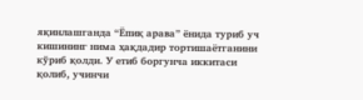яқинлашганда “Ёпиқ арава” ёнида туриб уч кишининг нима ҳақдадир тортишаётганини кўриб қолди. У етиб боргунча иккитаси қолиб, учинчи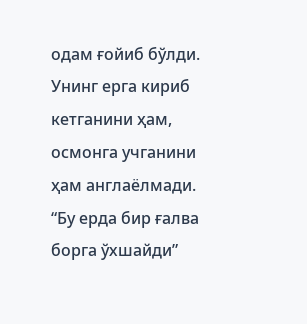одам ғойиб бўлди. Унинг ерга кириб кетганини ҳам, осмонга учганини ҳам англаёлмади. “Бу ерда бир ғалва борга ўхшайди”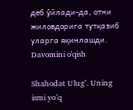деб ўйлади-да, отни жиловдорига тутқазиб уларга яқинлашди. Davomini o'qish

Shahodat Ulug’. Uning ismi yo’q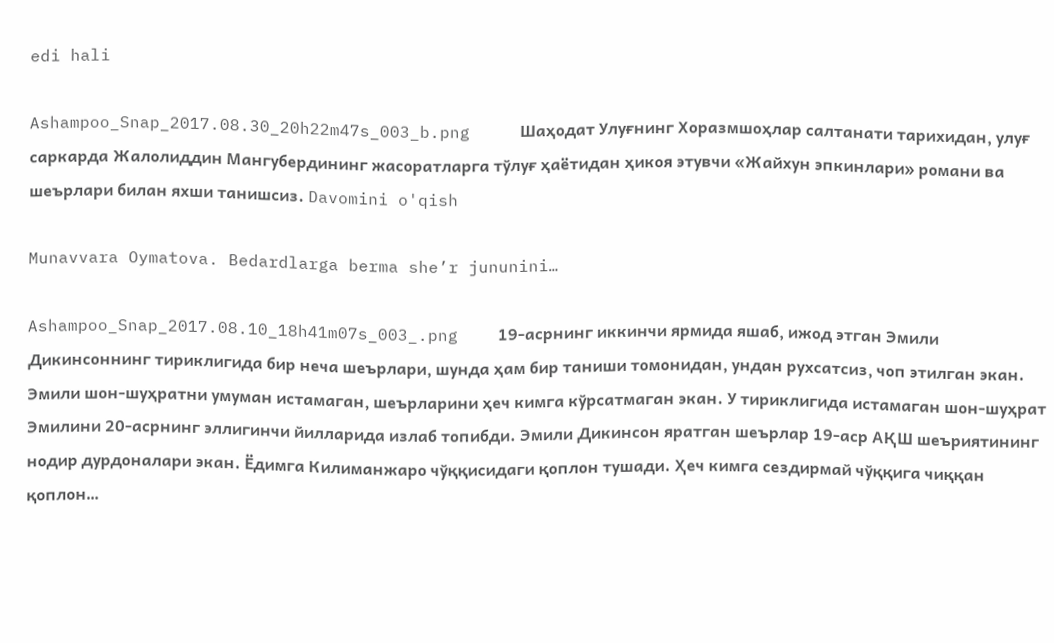edi hali

Ashampoo_Snap_2017.08.30_20h22m47s_003_b.png     Шаҳодат Улуғнинг Хоразмшоҳлар салтанати тарихидан, улуғ саркарда Жалолиддин Мангубердининг жасоратларга тўлуғ ҳаётидан ҳикоя этувчи «Жайхун эпкинлари» романи ва шеърлари билан яхши танишсиз. Davomini o'qish

Munavvara Oymatova. Bedardlarga berma she’r jununini…

Ashampoo_Snap_2017.08.10_18h41m07s_003_.png    19-асрнинг иккинчи ярмида яшаб, ижод этган Эмили Дикинсоннинг тириклигида бир неча шеърлари, шунда ҳам бир таниши томонидан, ундан рухсатсиз, чоп этилган экан. Эмили шон-шуҳратни умуман истамаган, шеърларини ҳеч кимга кўрсатмаган экан. У тириклигида истамаган шон-шуҳрат Эмилини 20-асрнинг эллигинчи йилларида излаб топибди. Эмили Дикинсон яратган шеърлар 19-аср АҚШ шеъриятининг нодир дурдоналари экан. Ёдимга Килиманжаро чўққисидаги қоплон тушади. Ҳеч кимга сездирмай чўққига чиққан қоплон…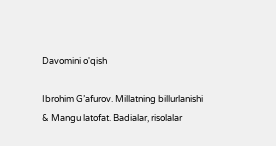Davomini o'qish

Ibrohim G’afurov. Millatning billurlanishi & Mangu latofat. Badialar, risolalar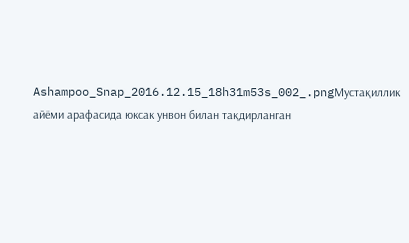Ashampoo_Snap_2016.12.15_18h31m53s_002_.pngМустақиллик айёми арафасида юксак унвон билан тақдирланган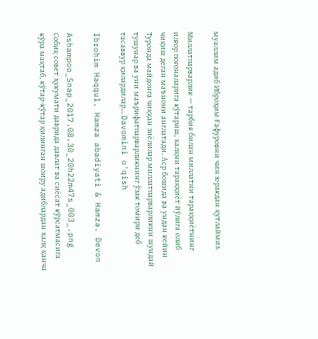муаллим адиб Иброҳим Ғафуровни чин юракдан қутлаймиз.

Миллатпарварлик — тарбия билан миллатни тараққиётнинг илғор поғоналарига кўтариш, халқни тараққиёт йўлига олиб чиқиш деган маънони англатади. Аср бошида ва ундан кейин Туронда майдонга чиққан зиёлилар миллатпарварликни шундай тушунар ва уни маърифатпарварликнинг ўзак томири деб тасаввур қилардилар… Davomini o'qish

Ibrohim Haqqul. Hamza abadiyati & Hamza. Devon

Ashampoo_Snap_2017.08.30_20h22m47s_003_.png   Собиқ совет ҳукумати даврида давлат ва сиёсат кўрсатмасига кўра мақтаб, кўтар-кўтар қилинган шоиру адиблардан халқ қанча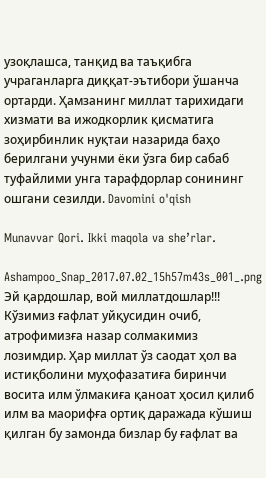узоқлашса, танқид ва таъқибга учраганларга диққат-эътибори ўшанча ортарди. Ҳамзанинг миллат тарихидаги хизмати ва ижодкорлик қисматига зоҳирбинлик нуқтаи назарида баҳо берилгани учунми ёки ўзга бир сабаб туфайлими унга тарафдорлар сонининг ошгани сезилди. Davomini o'qish

Munavvar Qori. Ikki maqola va she’rlar.

Ashampoo_Snap_2017.07.02_15h57m43s_001_.png   Эй қардошлар, вой миллатдошлар!!! Кўзимиз ғафлат уйқусидин очиб, атрофимизға назар солмакимиз лозимдир. Ҳар миллат ўз саодат ҳол ва истиқболини муҳофазатиға биринчи восита илм ўлмакиға қаноат ҳосил қилиб илм ва маорифға ортиқ даражада кўшиш қилган бу замонда бизлар бу ғафлат ва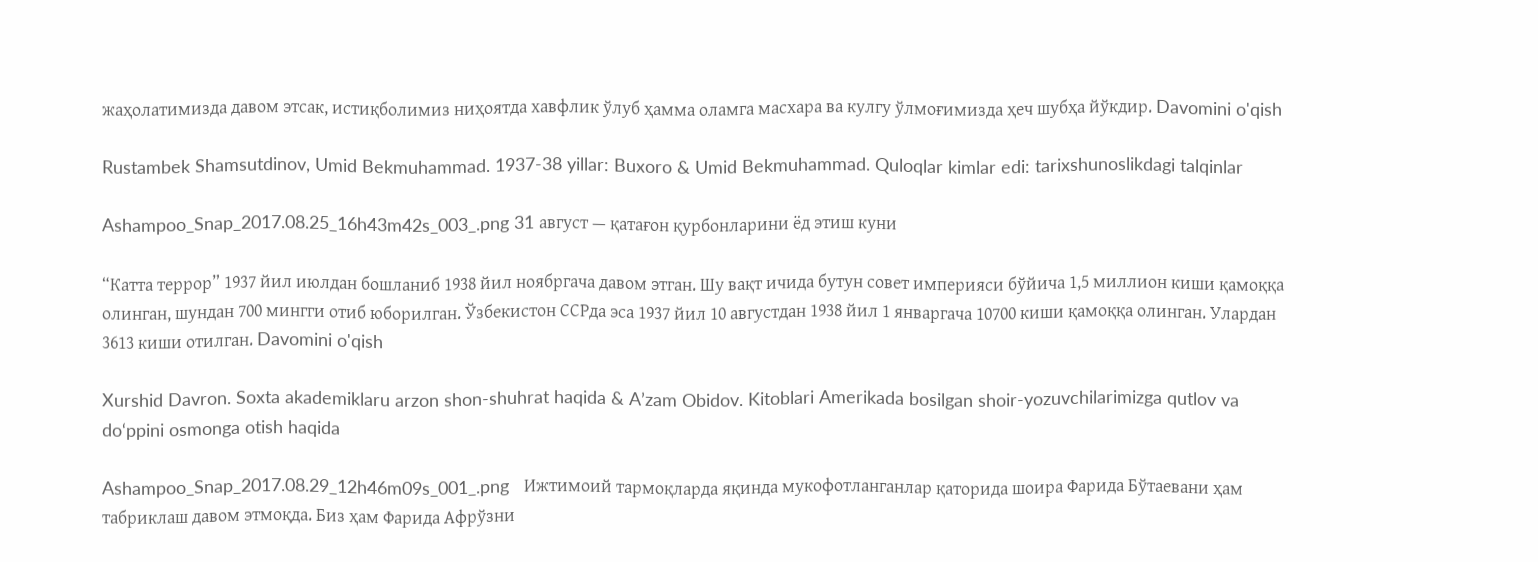жаҳолатимизда давом этсак, истиқболимиз ниҳоятда хавфлик ўлуб ҳамма оламга масхара ва кулгу ўлмоғимизда ҳеч шубҳа йўкдир. Davomini o'qish

Rustambek Shamsutdinov, Umid Bekmuhammad. 1937-38 yillar: Buxoro & Umid Bekmuhammad. Quloqlar kimlar edi: tarixshunoslikdagi talqinlar

Ashampoo_Snap_2017.08.25_16h43m42s_003_.png 31 август — қатағон қурбонларини ёд этиш куни

“Катта террор” 1937 йил июлдан бошланиб 1938 йил ноябргача давом этган. Шу вақт ичида бутун совет империяси бўйича 1,5 миллион киши қамоққа олинган, шундан 700 мингги отиб юборилган. Ўзбекистон ССРда эса 1937 йил 10 августдан 1938 йил 1 январгача 10700 киши қамоққа олинган. Улардан 3613 киши отилган. Davomini o'qish

Xurshid Davron. Soxta akademiklaru arzon shon-shuhrat haqida & A’zam Obidov. Kitoblari Amerikada bosilgan shoir-yozuvchilarimizga qutlov va do‘ppini osmonga otish haqida

Ashampoo_Snap_2017.08.29_12h46m09s_001_.png   Ижтимоий тармоқларда яқинда мукофотланганлар қаторида шоира Фарида Бўтаевани ҳам табриклаш давом этмоқда. Биз ҳам Фарида Афрўзни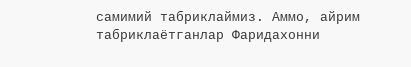самимий табриклаймиз. Аммо, айрим табриклаётганлар Фаридахонни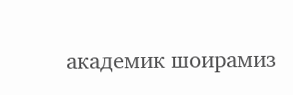академик шоирамиз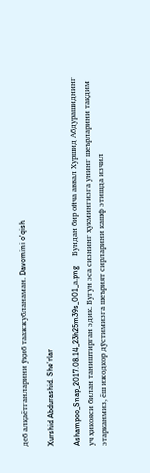деб алқаётганларини ўқиб таажжубланаман. Davomini o'qish

Xurshid Abdurashid. She’rlar

Ashampoo_Snap_2017.08.14_23h25m39s_001_а.png     Бундан бир ойча аввал Хуршид Абдурашиднинг уч ҳикояси билан таништирган эдик. Бугун эса сизнинг ҳукмингизга унинг шеърларини тақдим этарканмиз, ёш ижодкор дўстимизга шеърият сирларини кашф этишда изчил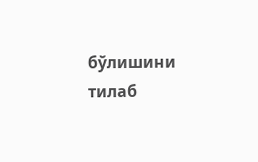бўлишини тилаб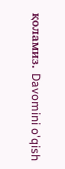қоламиз. Davomini o'qish